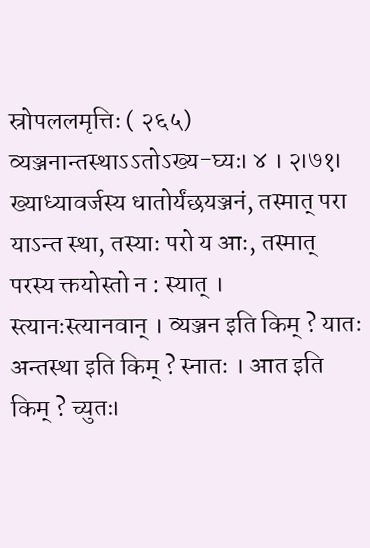स्रोपललमृत्तिः ( २६५) व्यञ्जनान्तस्थाऽऽतोऽख्य-घ्यः। ४ । २।७१। ख्याध्यावर्जस्य धातोर्यंछयञ्जनं, तस्मात् परा याऽन्त स्था, तस्याः परो य आः, तस्मात् परस्य क्तयोस्तो न : स्यात् । स्त्यानःस्त्यानवान् । व्यञ्जन इति किम् ? यातः अन्तस्था इति किम् ? स्नातः । आत इति किम् ? च्युतः।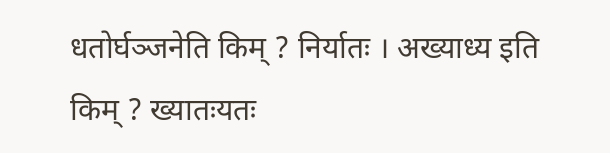धतोर्घञ्जनेति किम् ? निर्यातः । अख्याध्य इति किम् ? ख्यातःयतः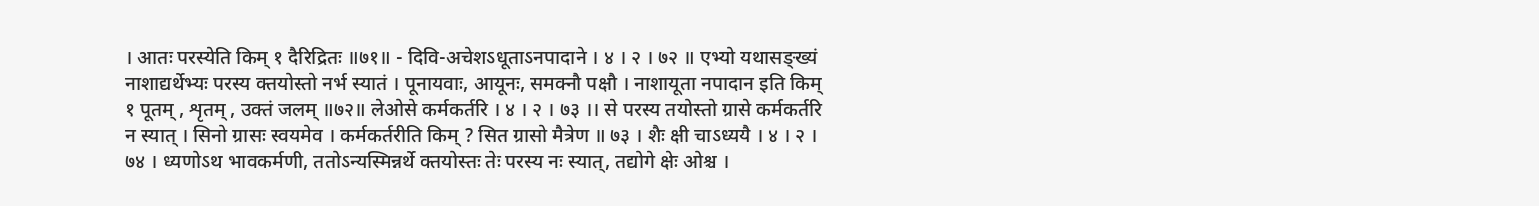। आतः परस्येति किम् १ दैरिद्रितः ॥७१॥ - दिवि-अचेशऽधूताऽनपादाने । ४ । २ । ७२ ॥ एभ्यो यथासङ्ख्यं नाशाद्यर्थेभ्यः परस्य क्तयोस्तो नर्भ स्यातं । पूनायवाः, आयूनः, समक्नौ पक्षौ । नाशायूता नपादान इति किम् १ पूतम् , शृतम् , उक्तं जलम् ॥७२॥ लेओसे कर्मकर्तरि । ४ । २ । ७३ ।। से परस्य तयोस्तो ग्रासे कर्मकर्तरि न स्यात् । सिनो ग्रासः स्वयमेव । कर्मकर्तरीति किम् ? सित ग्रासो मैत्रेण ॥ ७३ । शैः क्षी चाऽध्ययै । ४ । २ । ७४ । ध्यणोऽथ भावकर्मणी, ततोऽन्यस्मिन्नर्थे क्तयोस्तः तेः परस्य नः स्यात्, तद्योगे क्षेः ओश्च ।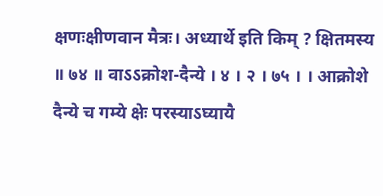क्षणःक्षीणवान मैत्रः। अध्यार्थे इति किम् ? क्षितमस्य ॥ ७४ ॥ वाऽऽक्रोश-दैन्ये । ४ । २ । ७५ । । आक्रोशे दैन्ये च गम्ये क्षेः परस्याऽघ्यायै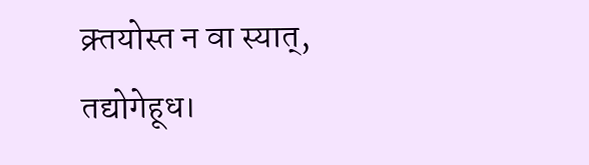क्र्तयोस्त न वा स्यात्, तद्योगेहूध।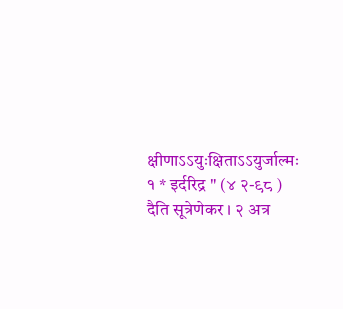क्षीणाऽऽयुःक्षिताऽऽयुर्जाल्मः १ * इर्दरिद्र " (४ २-९८ ) दैति सूत्रेणेकर । २ अत्र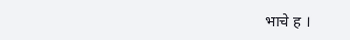भाचे ह ।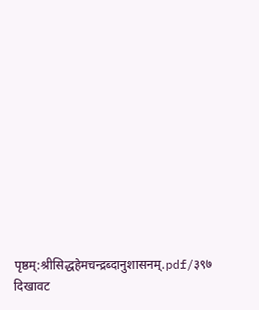पृष्ठम्:श्रीसिद्धहेमचन्द्रब्दानुशासनम्.pdf/३९७
दिखावट